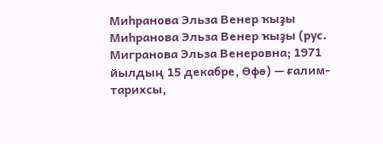Миһранова Эльза Венер ҡыҙы
Миһранова Эльза Венер ҡыҙы (рус. Мигранова Эльза Венеровна; 1971 йылдың 15 декабре, Өфө) — ғалим-тарихсы,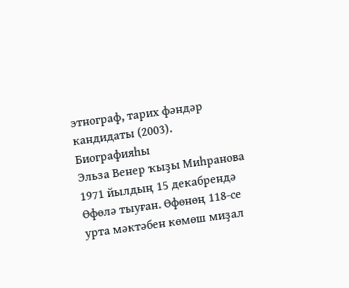этнограф, тарих фәндәр кандидаты (2003).
Биографияһы
Эльза Венер ҡыҙы Миһранова 1971 йылдың 15 декабрендә Өфөлә тыуған. Өфөнөң 118-се урта мәктәбен көмөш миҙал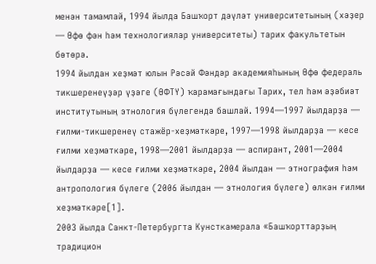менән тамамлай, 1994 йылда Башҡорт дәүләт университетының (хәҙер — Өфө фән һәм технологиялар университеты) тарих факультетын бөтөрә.
1994 йылдан хеҙмәт юлын Рәсәй Фәндәр академияһының Өфө федераль тикшеренеүҙәр үҙәге (ӨФТҮ) ҡарамағындағы Тарих, тел һәм әҙәбиәт институтының этнология бүлегендә башлай. 1994—1997 йылдарҙа — ғилми-тикшеренеү стажёр-хеҙмәткәре, 1997—1998 йылдарҙа — кесе ғилми хеҙмәткәре, 1998—2001 йылдарҙа — аспирант, 2001—2004 йылдарҙа — кесе ғилми хеҙмәткәре, 2004 йылдан — этнография һәм антропология бүлеге (2006 йылдан — этнология бүлеге) өлкән ғилми хеҙмәткәре[1].
2003 йылда Санкт-Петербургта Кунсткамерала «Башҡорттарҙың традицион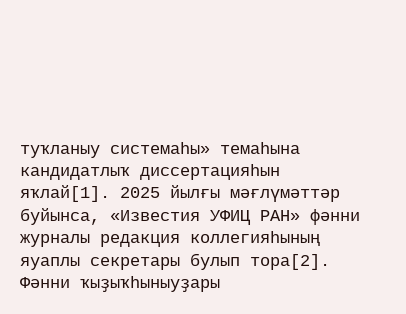туҡланыу системаһы» темаһына кандидатлыҡ диссертацияһын яҡлай[1]. 2025 йылғы мәғлүмәттәр буйынса, «Известия УФИЦ РАН» фәнни журналы редакция коллегияһының яуаплы секретары булып тора[2].
Фәнни ҡыҙыҡһыныуҙары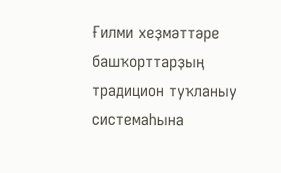Ғилми хеҙмәттәре башҡорттарҙың традицион туҡланыу системаһына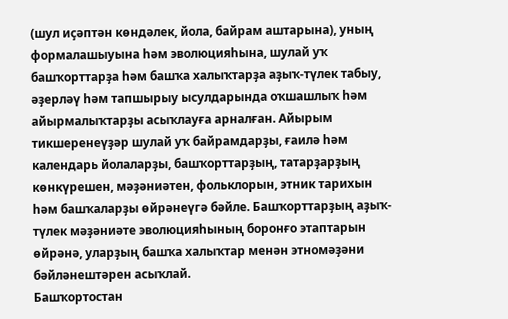(шул иҫәптән көндәлек, йола, байрам аштарына), уның формалашыуына һәм эволюцияһына, шулай уҡ башҡорттарҙа һәм башҡа халыҡтарҙа аҙыҡ-түлек табыу, әҙерләү һәм тапшырыу ысулдарында оҡшашлыҡ һәм айырмалыҡтарҙы асыҡлауға арналған. Айырым тикшеренеүҙәр шулай уҡ байрамдарҙы, ғаилә һәм календарь йолаларҙы, башҡорттарҙың, татарҙарҙың көнкүрешен, мәҙәниәтен, фольклорын, этник тарихын һәм башҡаларҙы өйрәнеүгә бәйле. Башҡорттарҙың аҙыҡ-түлек мәҙәниәте эволюцияһының боронғо этаптарын өйрәнә, уларҙың башҡа халыҡтар менән этномәҙәни бәйләнештәрен асыҡлай.
Башҡортостан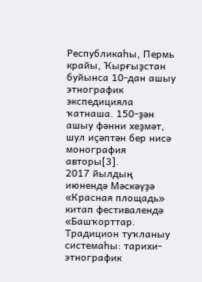Республикаһы, Пермь крайы, Ҡырғыҙстан буйынса 10-дан ашыу этнографик экспедицияла ҡатнаша. 150-ҙән ашыу фәнни хеҙмәт, шул иҫәптән бер нисә монография авторы[3].
2017 йылдың июнендә Мәскәүҙә «Красная площадь» китап фестивалендә «Башҡорттар. Традицион туҡланыу системаһы: тарихи-этнографик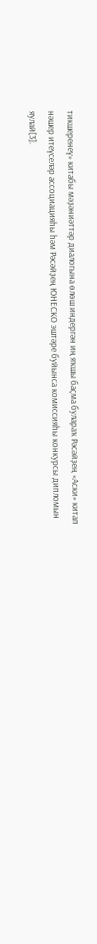тикшеренеү» китабы мәҙәниәттәр диалогына өлөш индергән иң яҡшы баҫма булараҡ Рәсәйҙең «Аски» китап нәшер итеүселәр ассоциацияһы һәм Рәсәйҙең ЮНЕСКО эштәре буйынса комиссияһы конкурсы дипломын яулай[3].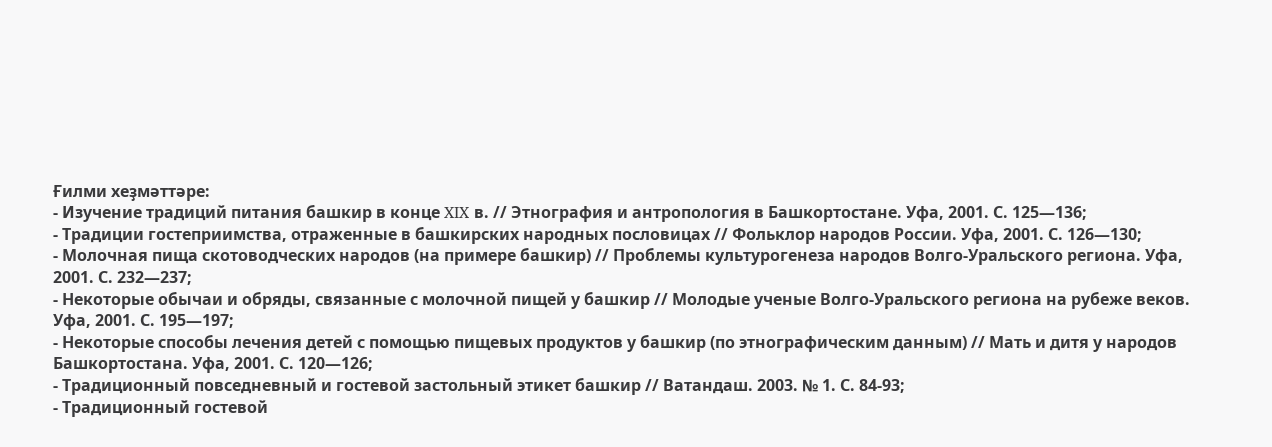Ғилми хеҙмәттәре:
- Изучение традиций питания башкир в конце XIX в. // Этнография и антропология в Башкортостане. Уфа, 2001. С. 125—136;
- Традиции гостеприимства, отраженные в башкирских народных пословицах // Фольклор народов России. Уфа, 2001. С. 126—130;
- Молочная пища скотоводческих народов (на примере башкир) // Проблемы культурогенеза народов Волго-Уральского региона. Уфа, 2001. С. 232—237;
- Некоторые обычаи и обряды, связанные с молочной пищей у башкир // Молодые ученые Волго-Уральского региона на рубеже веков. Уфа, 2001. С. 195—197;
- Некоторые способы лечения детей с помощью пищевых продуктов у башкир (по этнографическим данным) // Мать и дитя у народов Башкортостана. Уфа, 2001. С. 120—126;
- Традиционный повседневный и гостевой застольный этикет башкир // Ватандаш. 2003. № 1. С. 84-93;
- Традиционный гостевой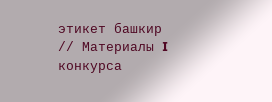этикет башкир // Материалы I конкурса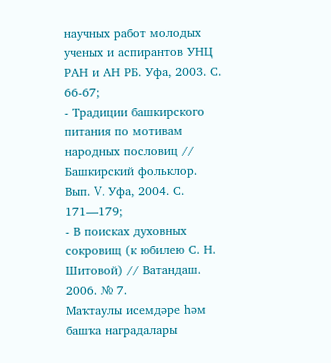научных работ молодых ученых и аспирантов УНЦ РАН и АН РБ. Уфа, 2003. С. 66-67;
- Традиции башкирского питания по мотивам народных пословиц // Башкирский фольклор. Вып. V. Уфа, 2004. С. 171—179;
- В поисках духовных сокровищ (к юбилею С. Н. Шитовой) // Ватандаш. 2006. № 7.
Маҡтаулы исемдәре һәм башҡа наградалары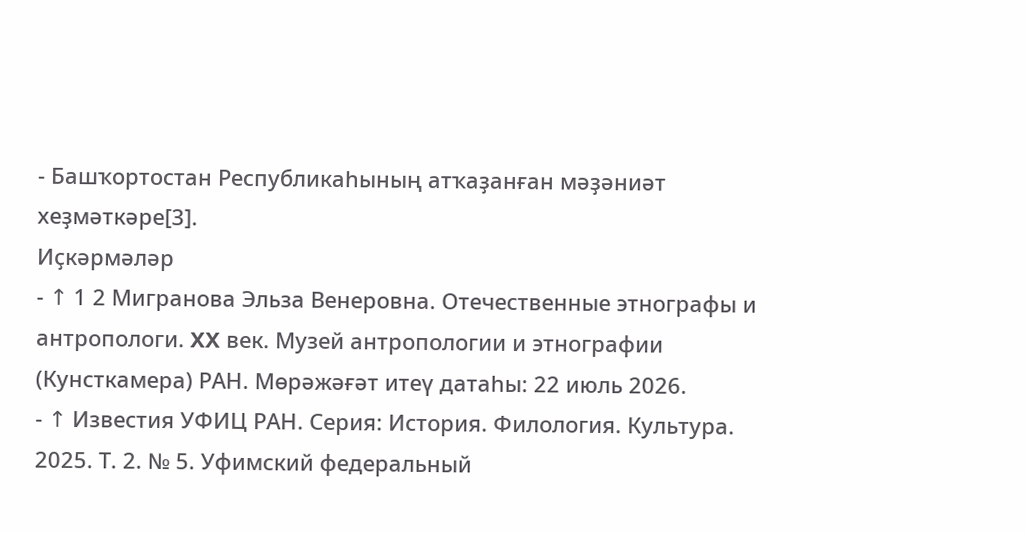- Башҡортостан Республикаһының атҡаҙанған мәҙәниәт хеҙмәткәре[3].
Иҫкәрмәләр
- ↑ 1 2 Мигранова Эльза Венеровна. Отечественные этнографы и антропологи. XX век. Музей антропологии и этнографии (Кунсткамера) РАН. Мөрәжәғәт итеү датаһы: 22 июль 2026.
- ↑ Известия УФИЦ РАН. Серия: История. Филология. Культура. 2025. Т. 2. № 5. Уфимский федеральный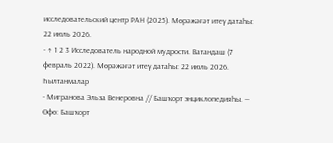исследовательский центр РАН (2025). Мөрәжәғәт итеү датаһы: 22 июль 2026.
- ↑ 1 2 3 Исследователь народной мудрости. Ватандаш (7 февраль 2022). Мөрәжәғәт итеү датаһы: 22 июль 2026.
Һылтанмалар
- Мигранова Эльза Венеровна // Башҡорт энциклопедияһы. — Өфө: Башҡорт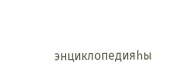энциклопедияһы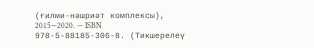(ғилми-нәшриәт комплексы), 2015—2020. — ISBN 978-5-88185-306-8. (Тикшерелеү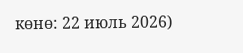көнө: 22 июль 2026)